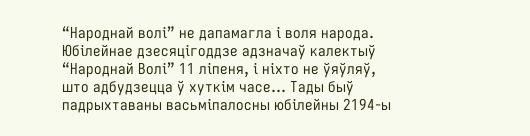“Народнай волі” не дапамагла і воля народа.
Юбілейнае дзесяцігоддзе адзначаў калектыў “Народнай Волі” 11 ліпеня, і ніхто не ўяўляў, што адбудзецца ў хуткім часе... Тады быў падрыхтаваны васьміпалосны юбілейны 2194-ы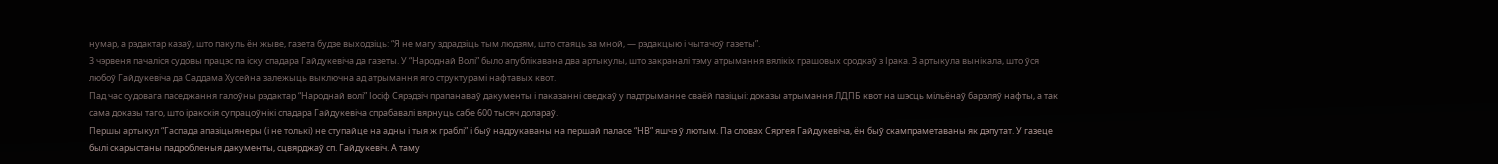нумар, а рэдактар казаў, што пакуль ён жыве, газета будзе выходзіць: “Я не магу здрадзіць тым людзям, што стаяць за мной, — рэдакцыю і чытачоў газеты”.
3 чэрвеня пачаліся судовы працэс па іску спадара Гайдукевіча да газеты. У “Народнай Волі” было апублікавана два артыкулы, што закраналі тэму атрымання вялікіх грашовых сродкаў з Ірака. З артыкула вынікала, што ўся любоў Гайдукевіча да Саддама Хусейна залежыць выключна ад атрымання яго структурамі нафтавых квот.
Пад час судовага паседжання галоўны рэдактар “Народнай волі” Іосіф Сярэдзіч прапанаваў дакументы і паказанні сведкаў у падтрыманне сваёй пазіцыі: доказы атрымання ЛДПБ квот на шэсць мільёнаў барэляў нафты, а так сама доказы таго, што іракскія супрацоўнікі спадара Гайдукевіча спрабавалі вярнуць сабе 600 тысяч долараў.
Першы артыкул “Гаспада апазіцыянеры (і не толькі) не ступайце на адны і тыя ж граблі” і быў надрукаваны на першай паласе “НВ” яшчэ ў лютым. Па словах Сяргея Гайдукевіча, ён быў скампраметаваны як дэпутат. У газеце былі скарыстаны падробленыя дакументы, сцвярджаў сп. Гайдукевіч. А таму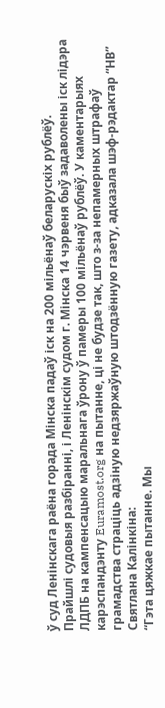ў суд Ленінскага раёна горада Мінска падаў іск на 200 мільёнаў беларускіх рублёў.
Прайшлі судовыя разбіранні, і Ленінскім судом г. Мінска 14 чэрвеня быў задаволены іск лідэра ЛДПБ на кампенсацыю маральнага ўрону ў памеры 100 мільёнаў рублёў. У каментарыях карэспандэнту Euramost.org на пытанне, ці не будзе так, што з-за непамерных штрафаў грамадства страціць адзіную недзяржаўную штодзённую газету, адказала шэф-рэдактар “НВ” Святлана Калінкіна:
“Гэта цяжкае пытанне. Мы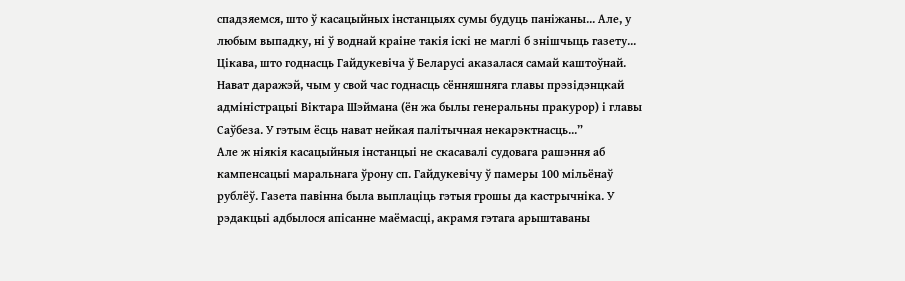спадзяемся, што ў касацыйных інстанцыях сумы будуць паніжаны... Але, у любым выпадку, ні ў воднай краіне такія іскі не маглі б знішчыць газету... Цікава, што годнасць Гайдукевіча ў Беларусі аказалася самай каштоўнай. Нават даражэй, чым у свой час годнасць сённяшняга главы прэзідэнцкай адміністрацыі Віктара Шэймана (ён жа былы генеральны пракурор) і главы Саўбеза. У гэтым ёсць нават нейкая палітычная некарэктнасць...”
Але ж ніякія касацыйныя інстанцыі не скасавалі судовага рашэння аб кампенсацыі маральнага ўрону сп. Гайдукевічу ў памеры 100 мільёнаў рублёў. Газета павінна была выплаціць гэтыя грошы да кастрычніка. У рэдакцыі адбылося апісанне маёмасці, акрамя гэтага арыштаваны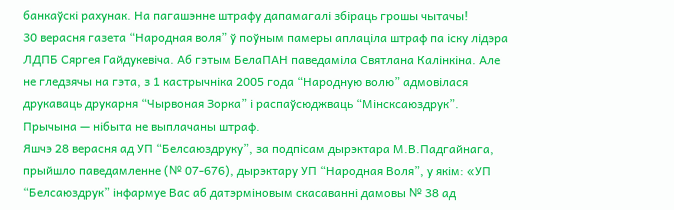банкаўскі рахунак. На пагашэнне штрафу дапамагалі збіраць грошы чытачы!
30 верасня газета “Народная воля” ў поўным памеры аплаціла штраф па іску лідэра ЛДПБ Сяргея Гайдукевіча. Аб гэтым БелаПАН паведаміла Святлана Калінкіна. Але не гледзячы на гэта, з 1 кастрычніка 2005 года “Народную волю” адмовілася друкаваць друкарня “Чырвоная Зорка” і распаўсюджваць “Мінсксаюздрук”. Прычына — нібыта не выплачаны штраф.
Яшчэ 28 верасня ад УП “Белсаюздруку”, за подпісам дырэктара М.В.Падгайнага, прыйшло паведамленне (№ 07-676), дырэктару УП “Народная Воля”, у якім: «УП “Белсаюздрук” інфармуе Вас аб датэрміновым скасаванні дамовы № 38 ад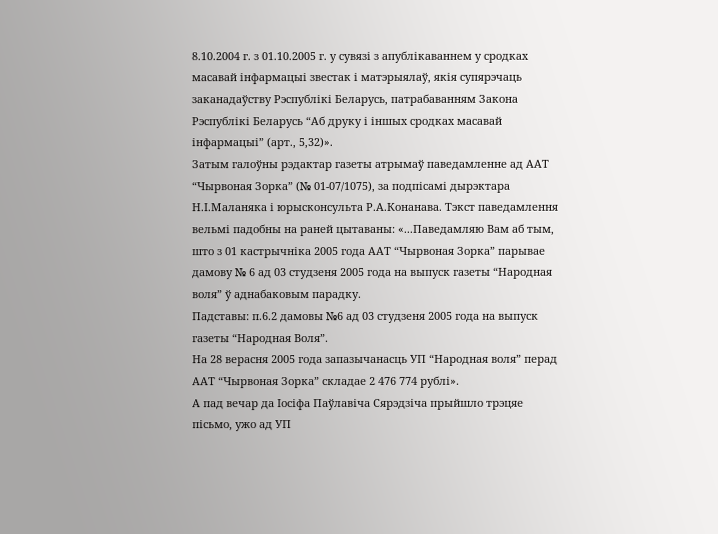8.10.2004 г. з 01.10.2005 г. у сувязі з апублікаваннем у сродках масавай інфармацыі звестак і матэрыялаў, якія супярэчаць заканадаўству Рэспублікі Беларусь, патрабаванням Закона Рэспублікі Беларусь “Аб друку і іншых сродках масавай інфармацыі” (арт., 5,32)».
Затым галоўны рэдактар газеты атрымаў паведамленне ад ААТ “Чырвоная Зорка” (№ 01-07/1075), за подпісамі дырэктара Н.І.Маланяка і юрысконсульта Р.А.Конанава. Тэкст паведамлення вельмі падобны на раней цытаваны: «...Паведамляю Вам аб тым, што з 01 кастрычніка 2005 года ААТ “Чырвоная Зорка” парывае дамову № 6 ад 03 студзеня 2005 года на выпуск газеты “Народная воля” ў аднабаковым парадку.
Падставы: п.6.2 дамовы №6 ад 03 студзеня 2005 года на выпуск газеты “Народная Воля”.
На 28 верасня 2005 года запазычанасць УП “Народная воля” перад ААТ “Чырвоная Зорка” складае 2 476 774 рублі».
А пад вечар да Іосіфа Паўлавіча Сярэдзіча прыйшло трэцяе пісьмо, ужо ад УП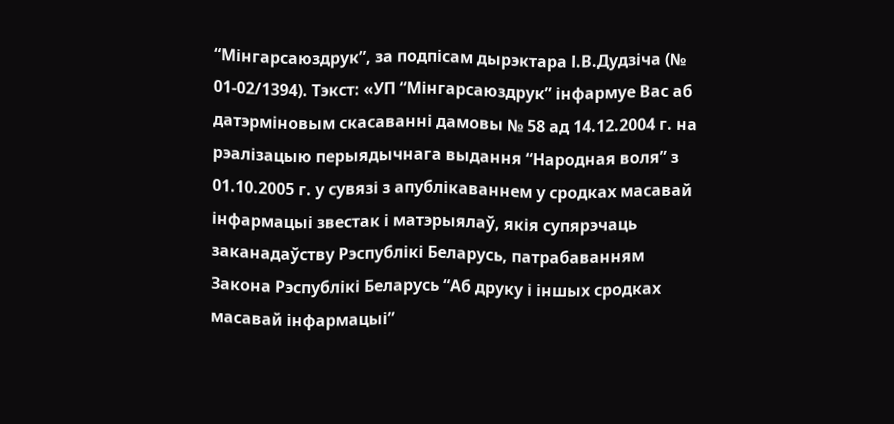“Мінгарсаюздрук”, за подпісам дырэктара І.В.Дудзіча (№ 01-02/1394). Тэкст: «УП “Мінгарсаюздрук” інфармуе Вас аб датэрміновым скасаванні дамовы № 58 ад 14.12.2004 г. на рэалізацыю перыядычнага выдання “Народная воля” з 01.10.2005 г. у сувязі з апублікаваннем у сродках масавай інфармацыі звестак і матэрыялаў, якія супярэчаць заканадаўству Рэспублікі Беларусь, патрабаванням Закона Рэспублікі Беларусь “Аб друку і іншых сродках масавай інфармацыі”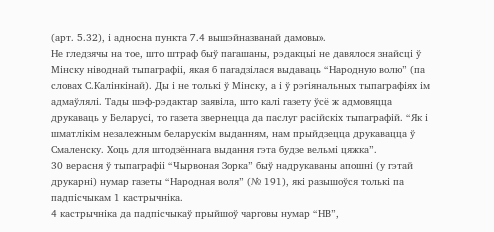(арт. 5.32), і адносна пункта 7.4 вышэйназванай дамовы».
Не гледзячы на тое, што штраф быў пагашаны, рэдакцыі не давялося знайсці ў Мінску ніводнай тыпаграфіі, якая б пагадзілася выдаваць “Народную волю” (па словах С.Калінкінай). Ды і не толькі ў Мінску, а і ў рэгіянальных тыпаграфіях ім адмаўлялі. Тады шэф-рэдактар заявіла, што калі газету ўсё ж адмовяцца друкаваць у Беларусі, то газета звернецца да паслуг расійскіх тыпаграфій. “Як і шматлікім незалежным беларускім выданням, нам прыйдзецца друкавацца ў Смаленску. Хоць для штодзённага выдання гэта будзе вельмі цяжка”.
30 верасня ў тыпаграфіі “Чырвоная Зорка” быў надрукаваны апошні (у гэтай друкарні) нумар газеты “Народная воля” (№ 191), які разышоўся толькі па падпісчыкам 1 кастрычніка.
4 кастрычніка да падпісчыкаў прыйшоў чарговы нумар “НВ”,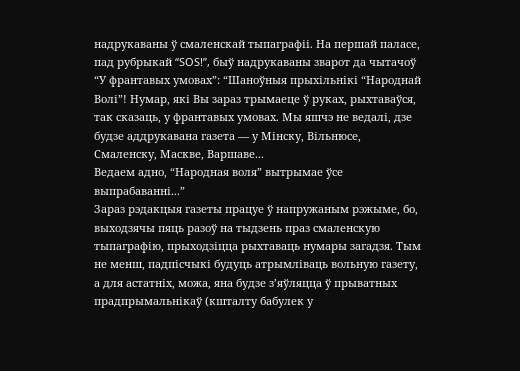надрукаваны ў смаленскай тыпаграфіі. На першай паласе, пад рубрыкай “SOS!”, быў надрукаваны зварот да чытачоў “У франтавых умовах”: “Шаноўныя прыхільнікі “Народнай Волі”! Нумар, які Вы зараз трымаеце ў руках, рыхтаваўся, так сказаць, у франтавых умовах. Мы яшчэ не ведалі, дзе будзе аддрукавана газета — у Мінску, Вільнюсе, Смаленску, Маскве, Варшаве...
Ведаем адно, “Народная воля” вытрымае ўсе выпрабаванні...”
Зараз рэдакцыя газеты працуе ў напружаным рэжыме, бо, выходзячы пяць разоў на тыдзень праз смаленскую тыпаграфію, прыходзіцца рыхтаваць нумары загадзя. Тым не менш, падпісчыкі будуць атрымліваць вольную газету, а для астатніх, можа, яна будзе з’яўляцца ў прыватных прадпрымальнікаў (кшталту бабулек у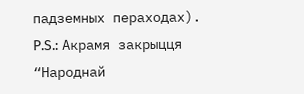падземных пераходах).
P.S.: Акрамя закрыцця “Народнай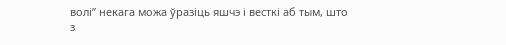волі” некага можа ўразіць яшчэ і весткі аб тым, што з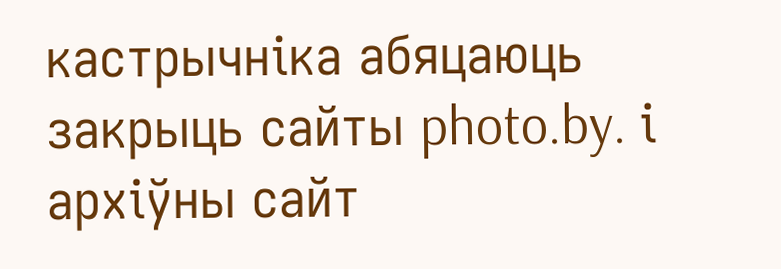кастрычніка абяцаюць закрыць сайты photo.by. і архіўны сайт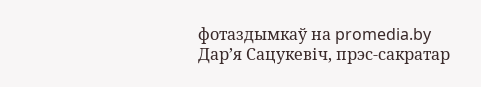фотаздымкаў на promedia.by
Дар’я Сацукевіч, прэс-сакратар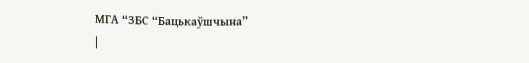МГА “ЗБС “Бацькаўшчына”
|